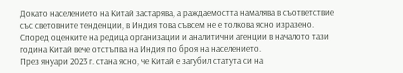Докато населението на Китай застарява, а раждаемостта намалява в съответствие със световните тенденции, в Индия това съвсем не е толкова ясно изразено. Според оценките на редица организации и аналитични агенции в началото тази година Китай вече отстъпва на Индия по броя на населението.
През януари 2023 г. стана ясно, че Китай е загубил статута си на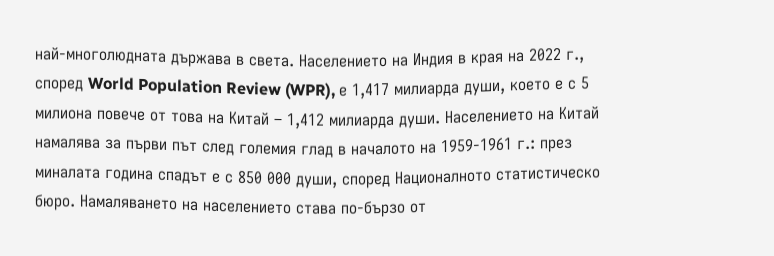най-многолюдната държава в света. Населението на Индия в края на 2022 г., според World Population Review (WPR), е 1,417 милиарда души, което е с 5 милиона повече от това на Китай – 1,412 милиарда души. Населението на Китай намалява за първи път след големия глад в началото на 1959-1961 г.: през миналата година спадът е с 850 000 души, според Националното статистическо бюро. Намаляването на населението става по-бързо от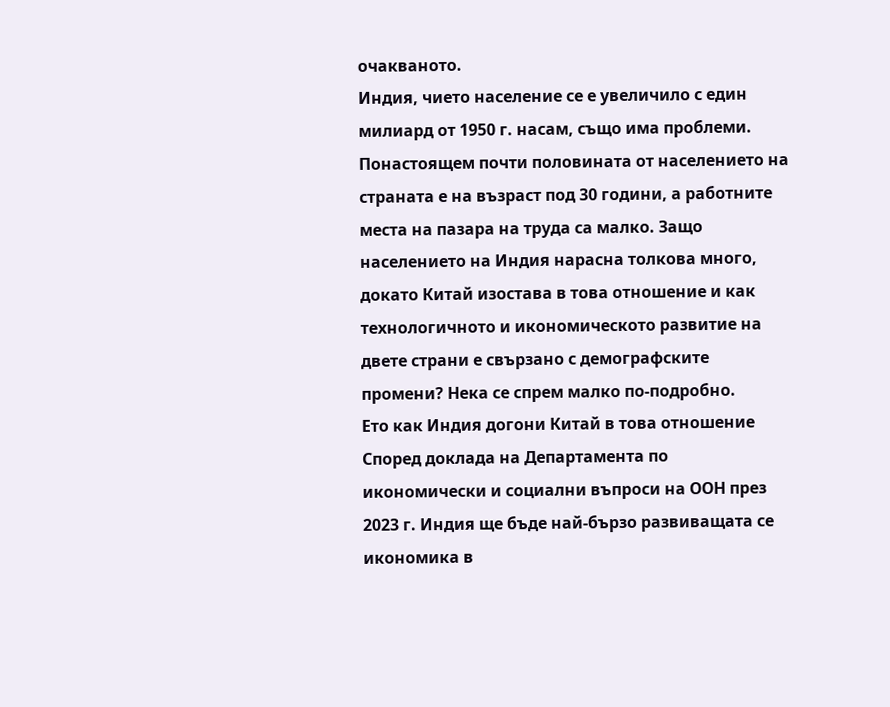очакваното.
Индия, чието население се е увеличило с един милиард от 1950 г. насам, също има проблеми. Понастоящем почти половината от населението на страната е на възраст под 30 години, а работните места на пазара на труда са малко. Защо населението на Индия нарасна толкова много, докато Китай изостава в това отношение и как технологичното и икономическото развитие на двете страни е свързано с демографските промени? Нека се спрем малко по-подробно.
Ето как Индия догони Китай в това отношение
Според доклада на Департамента по икономически и социални въпроси на ООН през 2023 г. Индия ще бъде най-бързо развиващата се икономика в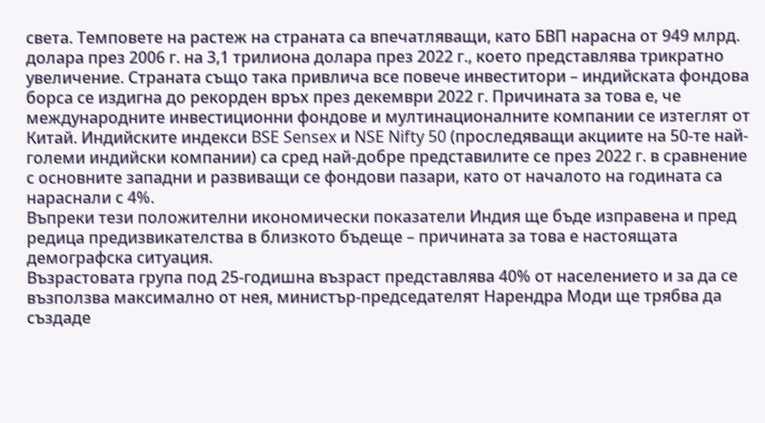света. Темповете на растеж на страната са впечатляващи, като БВП нарасна от 949 млрд. долара през 2006 г. на 3,1 трилиона долара през 2022 г., което представлява трикратно увеличение. Страната също така привлича все повече инвеститори – индийската фондова борса се издигна до рекорден връх през декември 2022 г. Причината за това е, че международните инвестиционни фондове и мултинационалните компании се изтеглят от Китай. Индийските индекси BSE Sensex и NSE Nifty 50 (проследяващи акциите на 50-те най-големи индийски компании) са сред най-добре представилите се през 2022 г. в сравнение с основните западни и развиващи се фондови пазари, като от началото на годината са нараснали с 4%.
Въпреки тези положителни икономически показатели Индия ще бъде изправена и пред редица предизвикателства в близкото бъдеще – причината за това е настоящата демографска ситуация.
Възрастовата група под 25-годишна възраст представлява 40% от населението и за да се възползва максимално от нея, министър-председателят Нарендра Моди ще трябва да създаде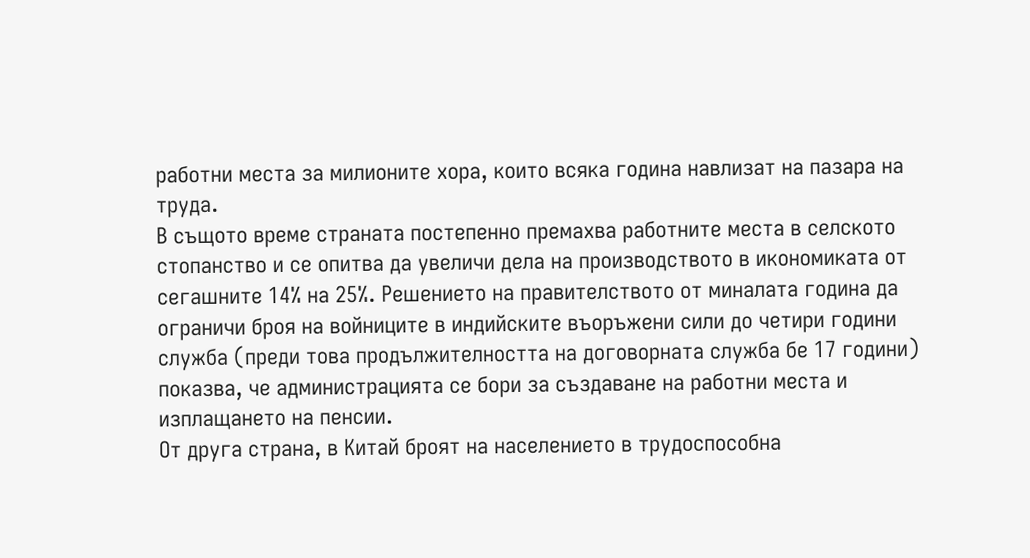работни места за милионите хора, които всяка година навлизат на пазара на труда.
В същото време страната постепенно премахва работните места в селското стопанство и се опитва да увеличи дела на производството в икономиката от сегашните 14% на 25%. Решението на правителството от миналата година да ограничи броя на войниците в индийските въоръжени сили до четири години служба (преди това продължителността на договорната служба бе 17 години) показва, че администрацията се бори за създаване на работни места и изплащането на пенсии.
От друга страна, в Китай броят на населението в трудоспособна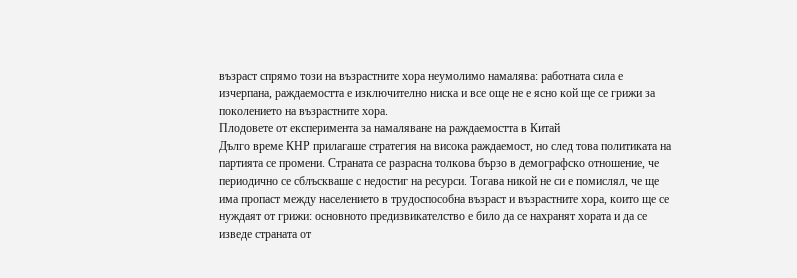възраст спрямо този на възрастните хора неумолимо намалява: работната сила е изчерпана, раждаемостта е изключително ниска и все още не е ясно кой ще се грижи за поколението на възрастните хора.
Плодовете от експеримента за намаляване на раждаемостта в Китай
Дълго време КНР прилагаше стратегия на висока раждаемост, но след това политиката на партията се промени. Страната се разрасна толкова бързо в демографско отношение, че периодично се сблъскваше с недостиг на ресурси. Тогава никой не си е помислял, че ще има пропаст между населението в трудоспособна възраст и възрастните хора, които ще се нуждаят от грижи: основното предизвикателство е било да се нахранят хората и да се изведе страната от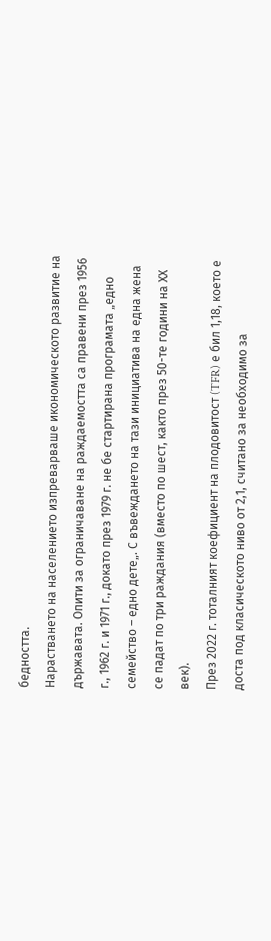бедността.
Нарастването на населението изпреварваше икономическото развитие на държавата. Опити за ограничаване на раждаемостта са правени през 1956 г., 1962 г. и 1971 г., докато през 1979 г. не бе стартирана програмата „едно семейство – едно дете„. С въвеждането на тази инициатива на една жена се падат по три раждания (вместо по шест, както през 50-те години на ХХ век).
През 2022 г. тоталният коефициент на плодовитост (TFR) е бил 1,18, което е доста под класическото ниво от 2,1, считано за необходимо за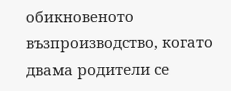обикновеното възпроизводство, когато двама родители се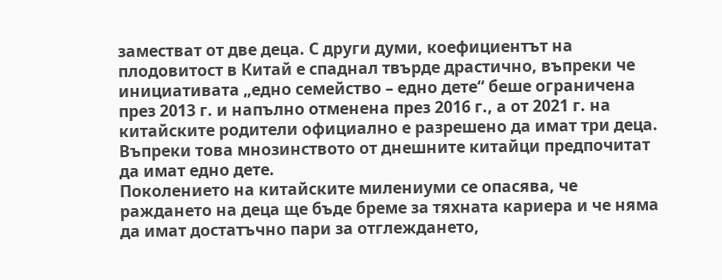заместват от две деца. С други думи, коефициентът на плодовитост в Китай е спаднал твърде драстично, въпреки че инициативата „едно семейство – едно дете“ беше ограничена през 2013 г. и напълно отменена през 2016 г., а от 2021 г. на китайските родители официално е разрешено да имат три деца. Въпреки това мнозинството от днешните китайци предпочитат да имат едно дете.
Поколението на китайските милениуми се опасява, че раждането на деца ще бъде бреме за тяхната кариера и че няма да имат достатъчно пари за отглеждането,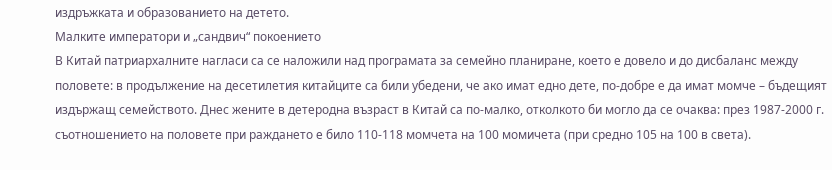издръжката и образованието на детето.
Малките императори и „сандвич“ покоението
В Китай патриархалните нагласи са се наложили над програмата за семейно планиране, което е довело и до дисбаланс между половете: в продължение на десетилетия китайците са били убедени, че ако имат едно дете, по-добре е да имат момче – бъдещият издържащ семейството. Днес жените в детеродна възраст в Китай са по-малко, отколкото би могло да се очаква: през 1987-2000 г. съотношението на половете при раждането е било 110-118 момчета на 100 момичета (при средно 105 на 100 в света).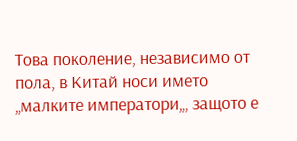Това поколение, независимо от пола, в Китай носи името „малките императори„, защото е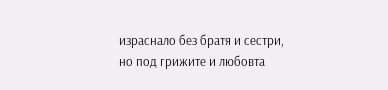израснало без братя и сестри, но под грижите и любовта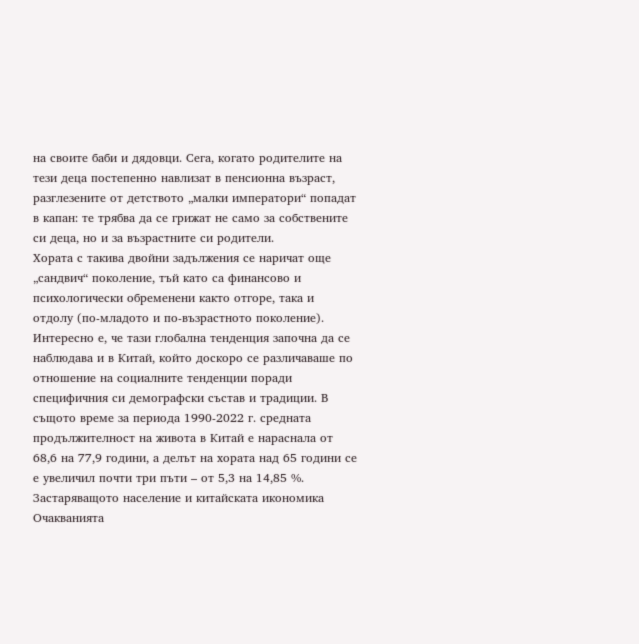на своите баби и дядовци. Сега, когато родителите на тези деца постепенно навлизат в пенсионна възраст, разглезените от детството „малки императори“ попадат в капан: те трябва да се грижат не само за собствените си деца, но и за възрастните си родители.
Хората с такива двойни задължения се наричат още „сандвич“ поколение, тъй като са финансово и психологически обременени както отгоре, така и отдолу (по-младото и по-възрастното поколение). Интересно е, че тази глобална тенденция започна да се наблюдава и в Китай, който доскоро се различаваше по отношение на социалните тенденции поради специфичния си демографски състав и традиции. В същото време за периода 1990-2022 г. средната продължителност на живота в Китай е нараснала от 68,6 на 77,9 години, а делът на хората над 65 години се е увеличил почти три пъти – от 5,3 на 14,85 %.
Застаряващото население и китайската икономика
Очакванията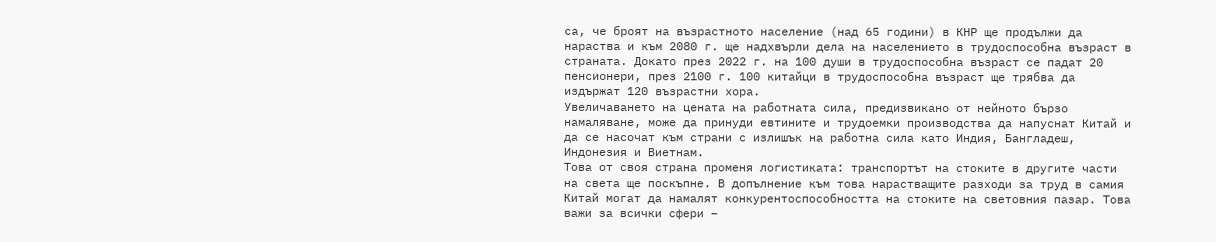са, че броят на възрастното население (над 65 години) в КНР ще продължи да нараства и към 2080 г. ще надхвърли дела на населението в трудоспособна възраст в страната. Докато през 2022 г. на 100 души в трудоспособна възраст се падат 20 пенсионери, през 2100 г. 100 китайци в трудоспособна възраст ще трябва да издържат 120 възрастни хора.
Увеличаването на цената на работната сила, предизвикано от нейното бързо намаляване, може да принуди евтините и трудоемки производства да напуснат Китай и да се насочат към страни с излишък на работна сила като Индия, Бангладеш, Индонезия и Виетнам.
Това от своя страна променя логистиката: транспортът на стоките в другите части на света ще поскъпне. В допълнение към това нарастващите разходи за труд в самия Китай могат да намалят конкурентоспособността на стоките на световния пазар. Това важи за всички сфери –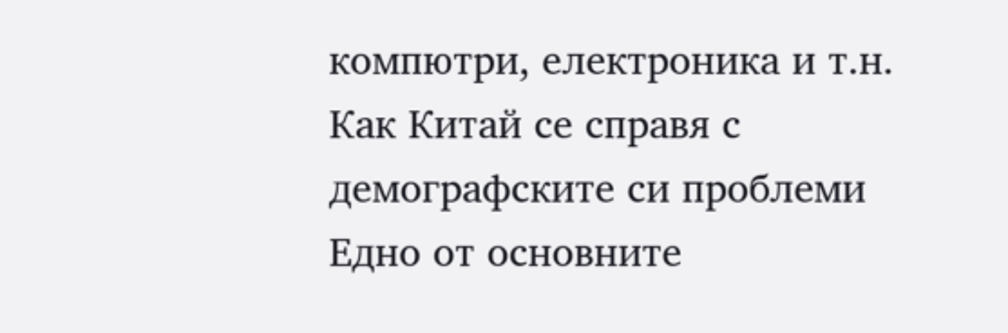компютри, електроника и т.н.
Как Китай се справя с демографските си проблеми
Едно от основните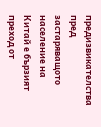предизвикателства пред застаряващото население на Китай е бързият преход от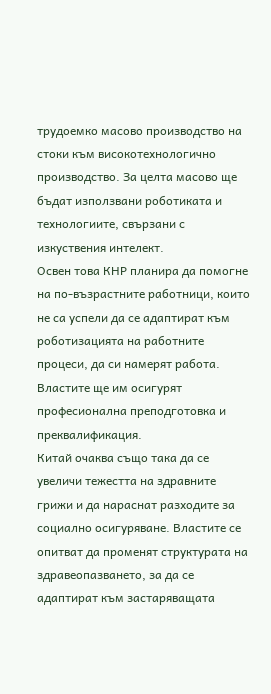трудоемко масово производство на стоки към високотехнологично производство. За целта масово ще бъдат използвани роботиката и технологиите, свързани с изкуствения интелект.
Освен това КНР планира да помогне на по-възрастните работници, които не са успели да се адаптират към роботизацията на работните процеси, да си намерят работа. Властите ще им осигурят професионална преподготовка и преквалификация.
Китай очаква също така да се увеличи тежестта на здравните грижи и да нараснат разходите за социално осигуряване. Властите се опитват да променят структурата на здравеопазването, за да се адаптират към застаряващата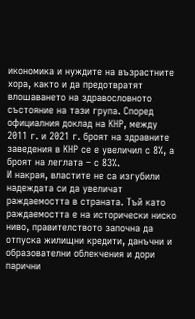икономика и нуждите на възрастните хора, както и да предотвратят влошаването на здравословното състояние на тази група. Според официалния доклад на КНР, между 2011 г. и 2021 г. броят на здравните заведения в КНР се е увеличил с 8%, а броят на леглата – с 83%.
И накрая, властите не са изгубили надеждата си да увеличат раждаемостта в страната. Тъй като раждаемостта е на исторически ниско ниво, правителството започна да отпуска жилищни кредити, данъчни и образователни облекчения и дори парични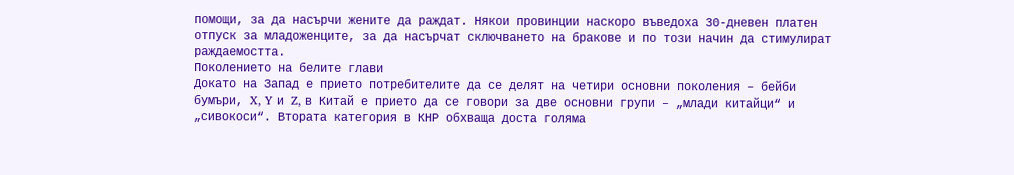помощи, за да насърчи жените да раждат. Някои провинции наскоро въведоха 30-дневен платен отпуск за младоженците, за да насърчат сключването на бракове и по този начин да стимулират раждаемостта.
Поколението на белите глави
Докато на Запад е прието потребителите да се делят на четири основни поколения – бейби бумъри, X, Y и Z, в Китай е прието да се говори за две основни групи – „млади китайци“ и „сивокоси“. Втората категория в КНР обхваща доста голяма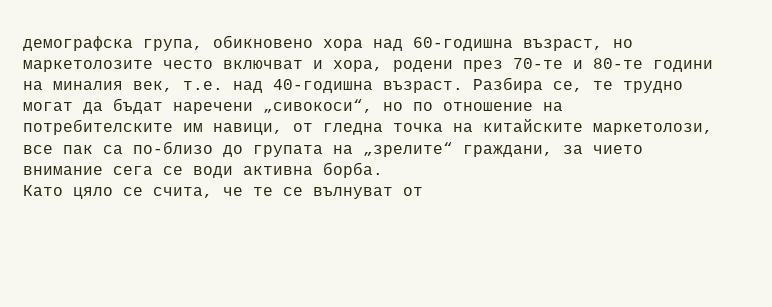демографска група, обикновено хора над 60-годишна възраст, но маркетолозите често включват и хора, родени през 70-те и 80-те години на миналия век, т.е. над 40-годишна възраст. Разбира се, те трудно могат да бъдат наречени „сивокоси“, но по отношение на потребителските им навици, от гледна точка на китайските маркетолози, все пак са по-близо до групата на „зрелите“ граждани, за чието внимание сега се води активна борба.
Като цяло се счита, че те се вълнуват от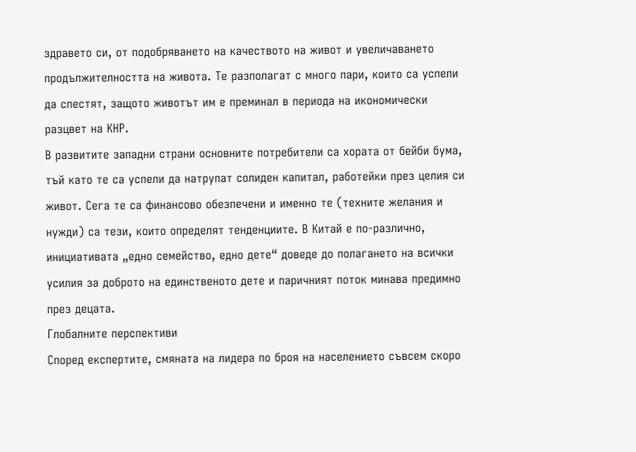здравето си, от подобряването на качеството на живот и увеличаването продължителността на живота. Те разполагат с много пари, които са успели да спестят, защото животът им е преминал в периода на икономически разцвет на КНР.
В развитите западни страни основните потребители са хората от бейби бума, тъй като те са успели да натрупат солиден капитал, работейки през целия си живот. Сега те са финансово обезпечени и именно те (техните желания и нужди) са тези, които определят тенденциите. В Китай е по-различно, инициативата „едно семейство, едно дете“ доведе до полагането на всички усилия за доброто на единственото дете и паричният поток минава предимно през децата.
Глобалните перспективи
Според експертите, смяната на лидера по броя на населението съвсем скоро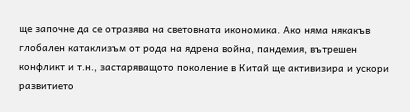ще започне да се отразява на световната икономика. Ако няма някакъв глобален катаклизъм от рода на ядрена война, пандемия, вътрешен конфликт и т.н., застаряващото поколение в Китай ще активизира и ускори развитието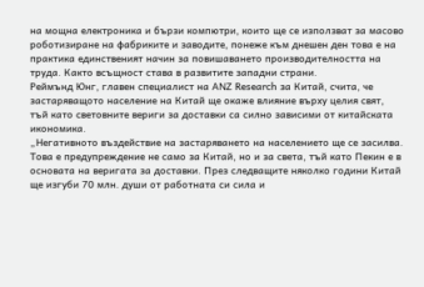на мощна електроника и бързи компютри, които ще се използват за масово роботизиране на фабриките и заводите, понеже към днешен ден това е на практика единственият начин за повишаването производителността на труда. Както всъщност става в развитите западни страни.
Реймънд Юнг, главен специалист на ANZ Research за Китай, счита, че застаряващото население на Китай ще окаже влияние върху целия свят, тъй като световните вериги за доставки са силно зависими от китайската икономика.
„Негативното въздействие на застаряването на населението ще се засилва. Това е предупреждение не само за Китай, но и за света, тъй като Пекин е в основата на веригата за доставки. През следващите няколко години Китай ще изгуби 70 млн. души от работната си сила и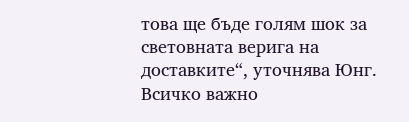това ще бъде голям шок за световната верига на доставките“, уточнява Юнг.
Всичко важно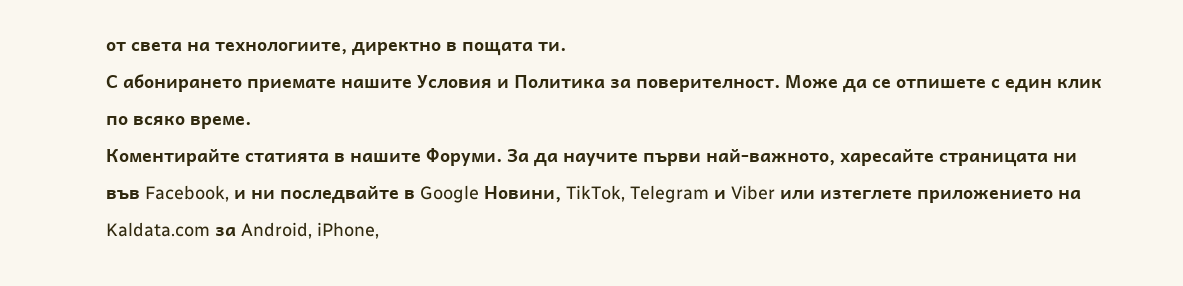от света на технологиите, директно в пощата ти.
С абонирането приемате нашите Условия и Политика за поверителност. Може да се отпишете с един клик по всяко време.
Коментирайте статията в нашите Форуми. За да научите първи най-важното, харесайте страницата ни във Facebook, и ни последвайте в Google Новини, TikTok, Telegram и Viber или изтеглете приложението на Kaldata.com за Android, iPhone,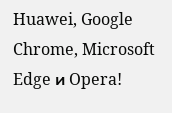Huawei, Google Chrome, Microsoft Edge и Opera!